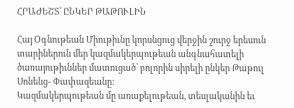ՀՐԱԺԵՇՏ՝ ԸՆԿԵՐ ԹԱԹՈՒԼԻՆ

Հայ Օգնութեան Միութիւնը կորսնցուց վերջին շուրջ երեսուն տարիներուն մեր կազմակերպութեան անգնահատելի ծառայութիւններ մատուցած՝ բոլորին սիրելի ընկեր Թաթուլ Սոնենց- Փափազեանը։
Կազմակերպութեան մը առաքելութեան, տեսլականին եւ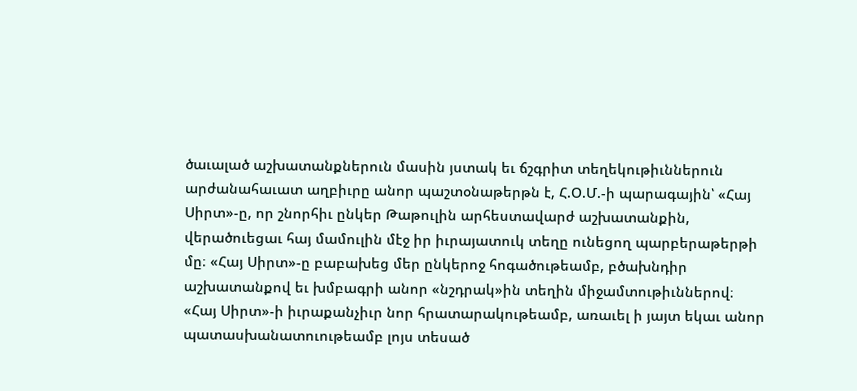ծաւալած աշխատանքներուն մասին յստակ եւ ճշգրիտ տեղեկութիւններուն արժանահաւատ աղբիւրը անոր պաշտօնաթերթն է, Հ.Օ.Մ.-ի պարագային՝ «Հայ Սիրտ»-ը, որ շնորհիւ ընկեր Թաթուլին արհեստավարժ աշխատանքին, վերածուեցաւ հայ մամուլին մէջ իր իւրայատուկ տեղը ունեցող պարբերաթերթի մը։ «Հայ Սիրտ»-ը բաբախեց մեր ընկերոջ հոգածութեամբ, բծախնդիր աշխատանքով եւ խմբագրի անոր «նշդրակ»ին տեղին միջամտութիւններով։ «Հայ Սիրտ»-ի իւրաքանչիւր նոր հրատարակութեամբ, առաւել ի յայտ եկաւ անոր պատասխանատուութեամբ լոյս տեսած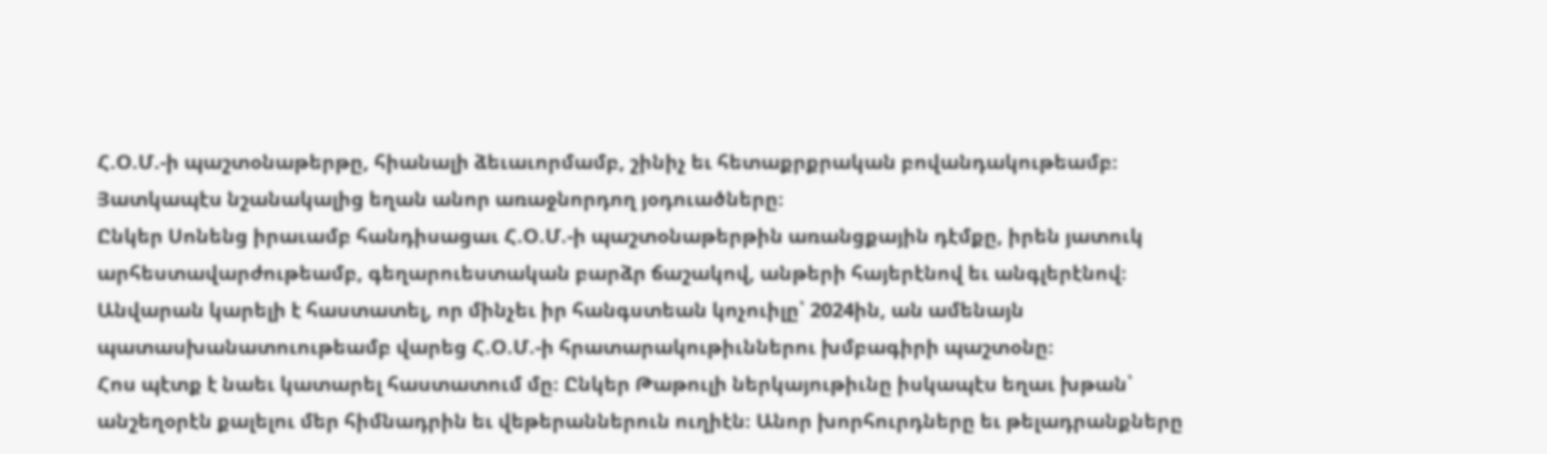Հ.Օ.Մ.-ի պաշտօնաթերթը, հիանալի ձեւաւորմամբ, շինիչ եւ հետաքրքրական բովանդակութեամբ։ Յատկապէս նշանակալից եղան անոր առաջնորդող յօդուածները։
Ընկեր Սոնենց իրաւամբ հանդիսացաւ Հ.Օ.Մ.-ի պաշտօնաթերթին առանցքային դէմքը, իրեն յատուկ արհեստավարժութեամբ, գեղարուեստական բարձր ճաշակով, անթերի հայերէնով եւ անգլերէնով։ Անվարան կարելի է հաստատել, որ մինչեւ իր հանգստեան կոչուիլը՝ 2024ին, ան ամենայն պատասխանատուութեամբ վարեց Հ.Օ.Մ.-ի հրատարակութիւններու խմբագիրի պաշտօնը։
Հոս պէտք է նաեւ կատարել հաստատում մը։ Ընկեր Թաթուլի ներկայութիւնը իսկապէս եղաւ խթան՝ անշեղօրէն քալելու մեր հիմնադրին եւ վեթերաններուն ուղիէն։ Անոր խորհուրդները եւ թելադրանքները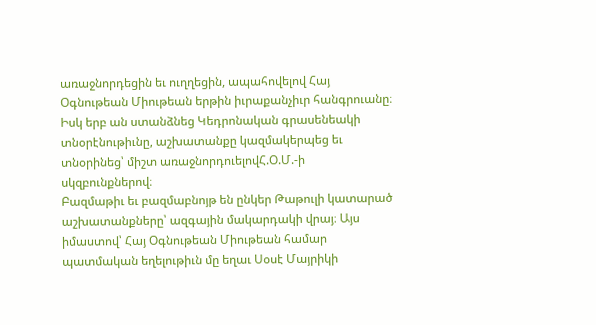առաջնորդեցին եւ ուղղեցին, ապահովելով Հայ Օգնութեան Միութեան երթին իւրաքանչիւր հանգրուանը։ Իսկ երբ ան ստանձնեց Կեդրոնական գրասենեակի տնօրէնութիւնը, աշխատանքը կազմակերպեց եւ տնօրինեց՝ միշտ առաջնորդուելովՀ.Օ.Մ.-ի սկզբունքներով։
Բազմաթիւ եւ բազմաբնոյթ են ընկեր Թաթուլի կատարած աշխատանքները՝ ազգային մակարդակի վրայ։ Այս իմաստով՝ Հայ Օգնութեան Միութեան համար պատմական եղելութիւն մը եղաւ Սօսէ Մայրիկի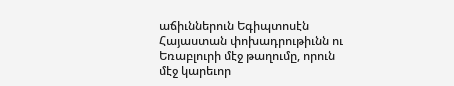աճիւններուն Եգիպտոսէն Հայաստան փոխադրութիւնն ու Եռաբլուրի մէջ թաղումը, որուն մէջ կարեւոր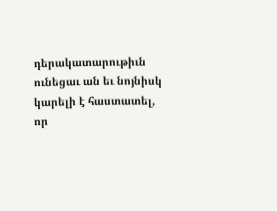դերակատարութիւն ունեցաւ ան եւ նոյնիսկ կարելի է հաստատել, որ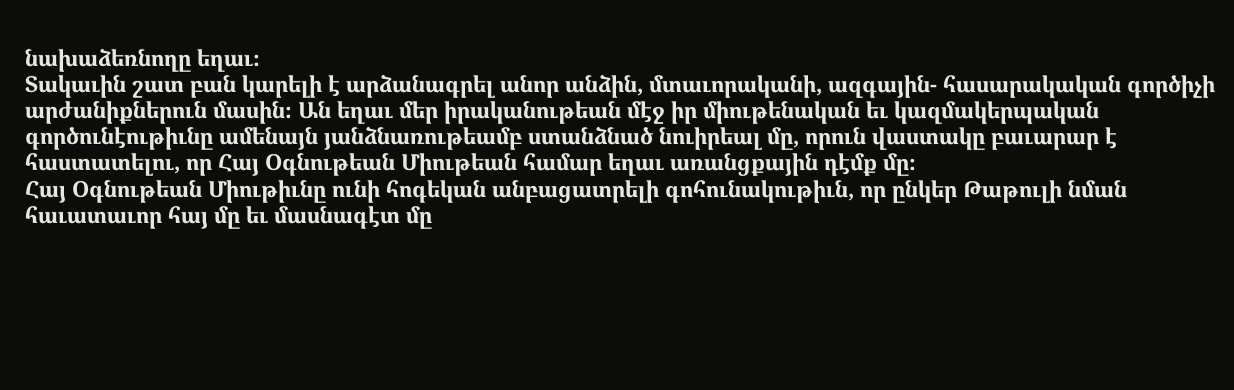նախաձեռնողը եղաւ։
Տակաւին շատ բան կարելի է արձանագրել անոր անձին, մտաւորականի, ազգային- հասարակական գործիչի արժանիքներուն մասին։ Ան եղաւ մեր իրականութեան մէջ իր միութենական եւ կազմակերպական գործունէութիւնը ամենայն յանձնառութեամբ ստանձնած նուիրեալ մը, որուն վաստակը բաւարար է հաստատելու, որ Հայ Օգնութեան Միութեան համար եղաւ առանցքային դէմք մը։
Հայ Օգնութեան Միութիւնը ունի հոգեկան անբացատրելի գոհունակութիւն, որ ընկեր Թաթուլի նման հաւատաւոր հայ մը եւ մասնագէտ մը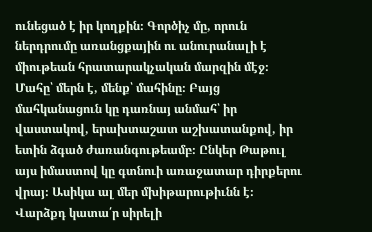ունեցած է իր կողքին։ Գործիչ մը, որուն ներդրումը առանցքային ու անուրանալի է միութեան հրատարակչական մարզին մէջ։
Մահը՝ մերն է, մենք՝ մահինը։ Բայց մահկանացուն կը դառնայ անմահ՝ իր վաստակով, երախտաշատ աշխատանքով, իր ետին ձգած ժառանգութեամբ։ Ընկեր Թաթուլ այս իմաստով կը գտնուի առաջատար դիրքերու վրայ։ Ասիկա ալ մեր մխիթարութիւնն է։
Վարձքդ կատա՛ր սիրելի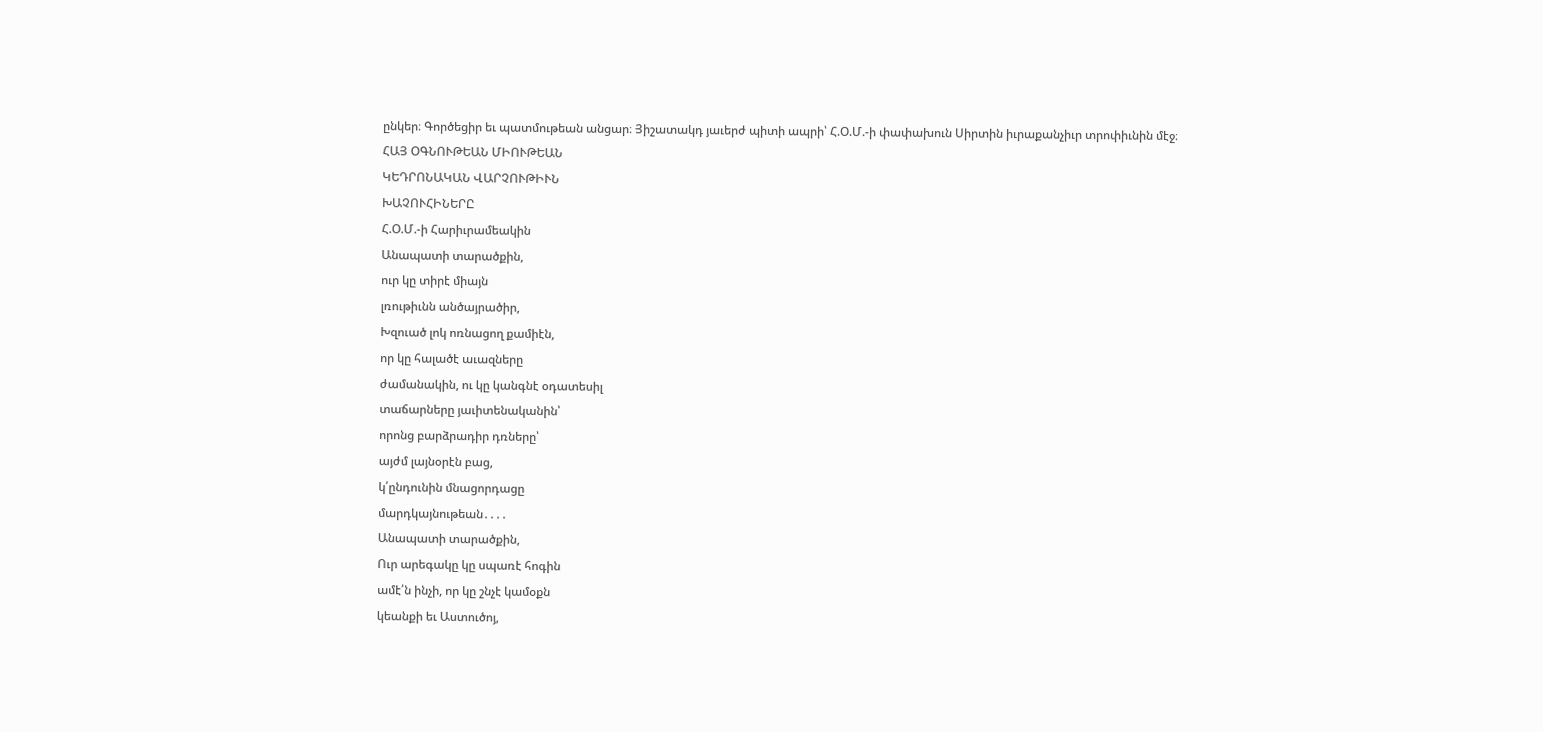ընկեր։ Գործեցիր եւ պատմութեան անցար։ Յիշատակդ յաւերժ պիտի ապրի՝ Հ.Օ.Մ.-ի փափախուն Սիրտին իւրաքանչիւր տրոփիւնին մէջ։
ՀԱՅ ՕԳՆՈՒԹԵԱՆ ՄԻՈՒԹԵԱՆ
ԿԵԴՐՈՆԱԿԱՆ ՎԱՐՉՈՒԹԻՒՆ
ԽԱՉՈՒՀԻՆԵՐԸ
Հ.Օ.Մ.-ի Հարիւրամեակին
Անապատի տարածքին,
ուր կը տիրէ միայն
լռութիւնն անծայրածիր,
Խզուած լոկ ոռնացող քամիէն,
որ կը հալածէ աւազները
ժամանակին, ու կը կանգնէ օդատեսիլ
տաճարները յաւիտենականին՝
որոնց բարձրադիր դռները՝
այժմ լայնօրէն բաց,
կ՛ընդունին մնացորդացը
մարդկայնութեան․․․․
Անապատի տարածքին,
Ուր արեգակը կը սպառէ հոգին
ամէ՛ն ինչի, որ կը շնչէ կամօքն
կեանքի եւ Աստուծոյ,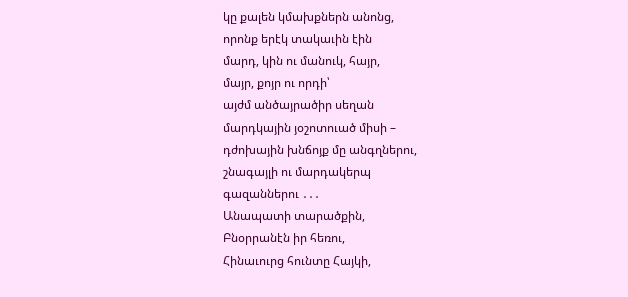կը քալեն կմախքներն անոնց,
որոնք երէկ տակաւին էին
մարդ, կին ու մանուկ, հայր,
մայր, քոյր ու որդի՝
այժմ անծայրածիր սեղան
մարդկային յօշոտուած միսի –
դժոխային խնճոյք մը անգղներու,
շնագայլի ու մարդակերպ
գազաններու ․․․
Անապատի տարածքին,
Բնօրրանէն իր հեռու,
Հինաւուրց հունտը Հայկի,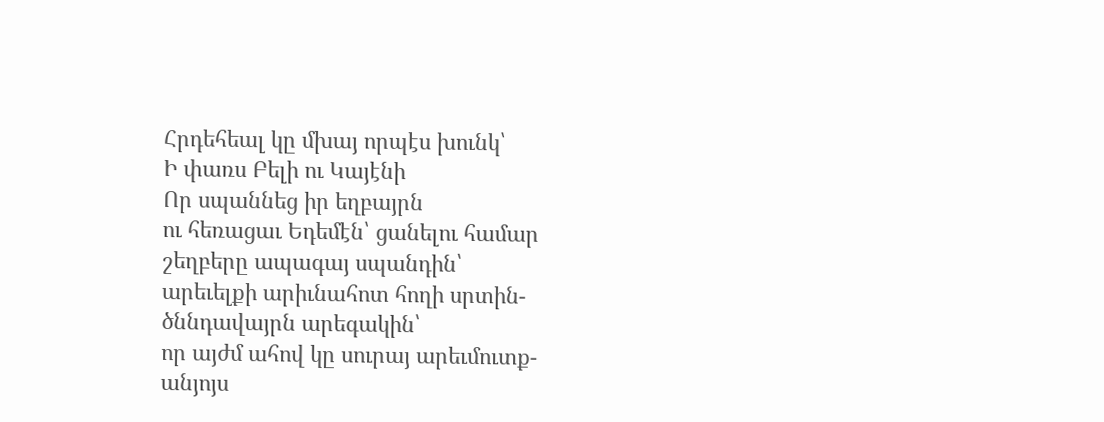Հրդեհեալ կը մխայ որպէս խունկ՝
Ի փառս Բելի ու Կայէնի
Որ սպաննեց իր եղբայրն
ու հեռացաւ Եդեմէն՝ ցանելու համար
շեղբերը ապագայ սպանդին՝
արեւելքի արիւնահոտ հողի սրտին-
ծննդավայրն արեգակին՝
որ այժմ ահով կը սուրայ արեւմուտք-
անյոյս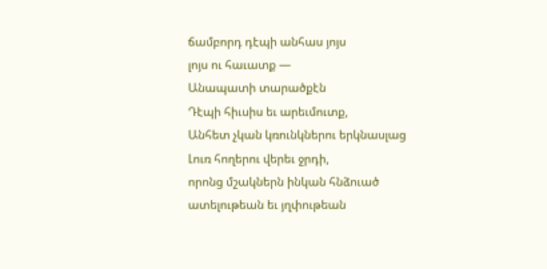ճամբորդ դէպի անհաս յոյս
լոյս ու հաւատք —
Անապատի տարածքէն
Դէպի հիւսիս եւ արեւմուտք,
Անհետ չկան կռունկներու երկնասլաց
Լուռ հողերու վերեւ ջրդի,
որոնց մշակներն ինկան հնձուած
ատելութեան եւ յղփութեան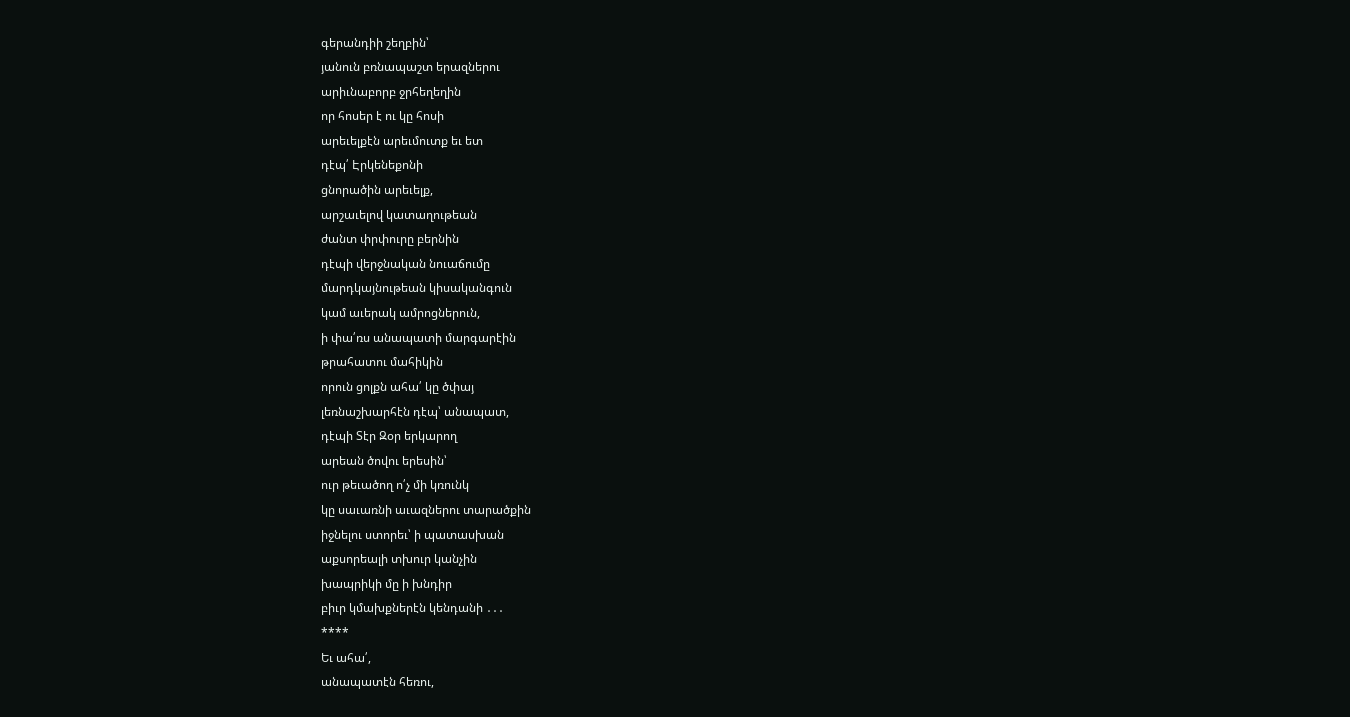գերանդիի շեղբին՝
յանուն բռնապաշտ երազներու
արիւնաբորբ ջրհեղեղին
որ հոսեր է ու կը հոսի
արեւելքէն արեւմուտք եւ ետ
դէպ՛ Էրկենեքոնի
ցնորածին արեւելք,
արշաւելով կատաղութեան
ժանտ փրփուրը բերնին
դէպի վերջնական նուաճումը
մարդկայնութեան կիսականգուն
կամ աւերակ ամրոցներուն,
ի փա՛ռս անապատի մարգարէին
թրահատու մահիկին
որուն ցոլքն ահա՛ կը ծփայ
լեռնաշխարհէն դէպ՝ անապատ,
դէպի Տէր Զօր երկարող
արեան ծովու երեսին՝
ուր թեւածող ո՛չ մի կռունկ
կը սաւառնի աւազներու տարածքին
իջնելու ստորեւ՝ ի պատասխան
աքսորեալի տխուր կանչին
խապրիկի մը ի խնդիր
բիւր կմախքներէն կենդանի ․․․
****
Եւ ահա՛,
անապատէն հեռու,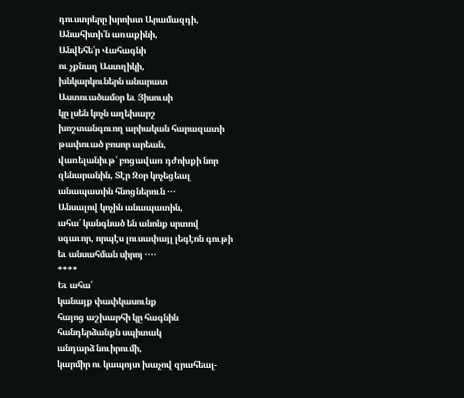դուստրերը խրոխտ Արամազդի,
Անահիտի՛ն առաքինի,
Անվեհե՛ր Վահագնի
ու չքնաղ Աստղիկի,
խնկարկուներն անարատ
Աստուածամօր եւ Յիսուսի
կը լսեն կոչն աղեխարշ
խոշտանգուող արիական հարազատի
թափուած բոսոր արեան,
վառելանիւթ՝ բոցավառ դժոխքի նոր
զենարանին, Տէր Զօր կոչեցեալ
անապատին հնոցներուն ․․․
Անսալով կոչին անապատին,
ահա՛ կանգնած են անոնք սրտով
սգաւոր, որպէս լուսափայլ լեգէոն գութի
եւ անսահման սիրոյ ․․․․
****
Եւ ահա՛
կանայք փափկասունք
հայոց աշխարհի կը հագնին
հանդերձանքն սպիտակ
անդարձ նուիրումի,
կարմիր ու կապոյտ խաչով զրահեալ-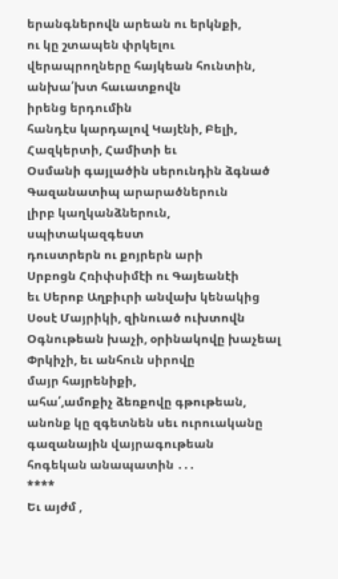երանգներովն արեան ու երկնքի,
ու կը շտապեն փրկելու
վերապրողները հայկեան հունտին,
անխա՛խտ հաւատքովն
իրենց երդումին
հանդէս կարդալով Կայէնի, Բելի,
Հազկերտի, Համիտի եւ
Օսմանի գայլածին սերունդին ձգնած
Գազանատիպ արարածներուն
լիրբ կաղկանձներուն,
սպիտակազգեստ
դուստրերն ու քոյրերն արի
Սրբոցն Հռիփսիմէի ու Գայեանէի
եւ Սերոբ Աղբիւրի անվախ կենակից
Սօսէ Մայրիկի, զինուած ուխտովն
Օգնութեան խաչի, օրինակովը խաչեալ
Փրկիչի, եւ անհուն սիրովը
մայր հայրենիքի,
ահա՛,ամոքիչ ձեռքովը գթութեան,
անոնք կը զգետնեն սեւ ուրուականը
գազանային վայրագութեան
հոգեկան անապատին ․․․
****
Եւ այժմ ,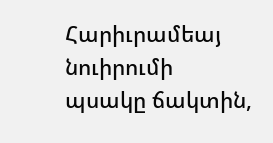Հարիւրամեայ նուիրումի
պսակը ճակտին,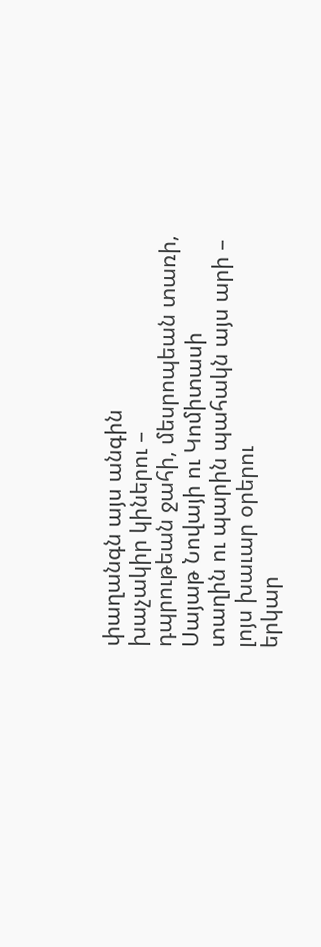փաղանգն այս անգին
խաչակիր կիներու –
դպրութեան ջահի, մեսրոպեան տառի,
Սայաթ Նովայի ու Կոմիտասի
տաղին ու պարին պահակն այս արի –
լոյս խաւար օրերու
երկար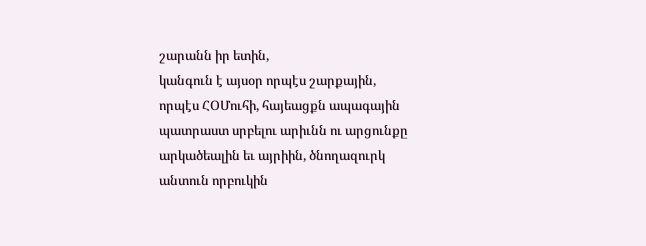շարանն իր ետին,
կանգուն է այսօր որպէս շարքային,
որպէս ՀՕՄուհի, հայեացքն ապագային
պատրաստ սրբելու արիւնն ու արցունքը
արկածեալին եւ այրիին, ծնողազուրկ
անտուն որբուկին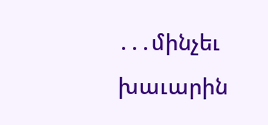․․․մինչեւ խաւարին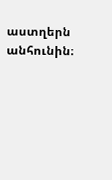աստղերն անհունին։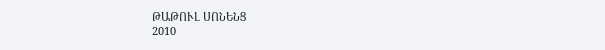ԹԱԹՈՒԼ ՍՈՆԵՆՑ
2010